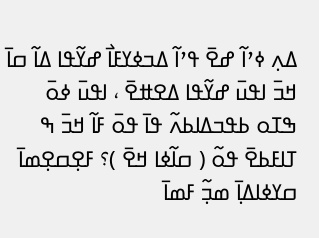ߡߍ߲ ߦߴߊ߬ ߝߐ߫ ߟߴߊ߬ ߡߏߦߌߓߊ߯ ߝߌ߬ߟߊ ߡߊ߬ ߛߊ߫ ߞߏ߫ ߊߟߎ߫ ߝߌ߬ߟߊ ߡߐߚߐ߫ ، ߊߟߎ߫ ߦߋ߫ ߒߠߋ ߕߟߏߡߊߕߍ߬ ߟߊ߫ ߟߋ߫ ߓߊ߬ ߞߏ߫ ߒ ߠߊߓߕߐ߫ ߟߋ߬ ( ߛߊ߬ߦߊ ߞߐ߫ )؟ ߓߐ߲ߛߐ߲ߘߊ߫ ߛߌߦߊߡߊ߲߫ ߘߏ߲߬ ߓߘߊ߫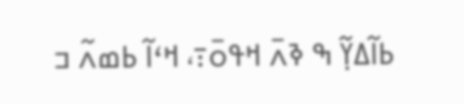ߕߊ߬ߡߌ߲߬ ߒ ߢߍ߫ ߞߟߋ߫߹، ߞߵߊ߬ ߕߘߍ߬ ߏ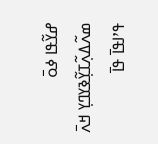ߝߌ߬ߟߊ ߦߋ߫ ߘߍ߬ߡߍ߲߬ߠߌ߲߬ߢߌߣߌ߲ ߞߍ߫ ߟߴߊߟߊ߫ ߟߊ߫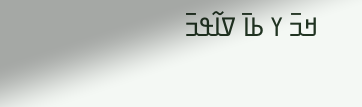ߞߏ߫ ߌ ߕߊ߫ ߜߊ߬ߟߏ߫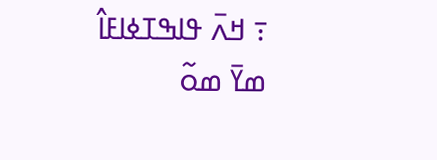߹ ߞߍ߫ ߟߊߒߠߦߊߓߊ߮ ߘߌ߫ ߘߋ߬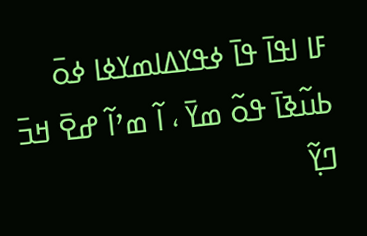ߓߊ ߊߟߊ߫ ߟߊ߫ ߦߟߌߡߊߘߌߦߊ ߦߋ߫ ߕߎ߬ߢߊ߫ ߟߋ߬ ߘߌ߫ ، ߊ߬ ߘߴߊ߬ ߝߐ߫ ߞߏ߫ ߣߌ߲߬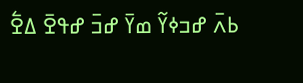ߕߍ߫ ߝߏߦߌ߬ ߘߌ߫ ߝߏ߫ ߝߟߐ߫ ߡߐ߱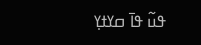ߟߎ߬ ߟߊ߫ ߛߌߙߌ߲